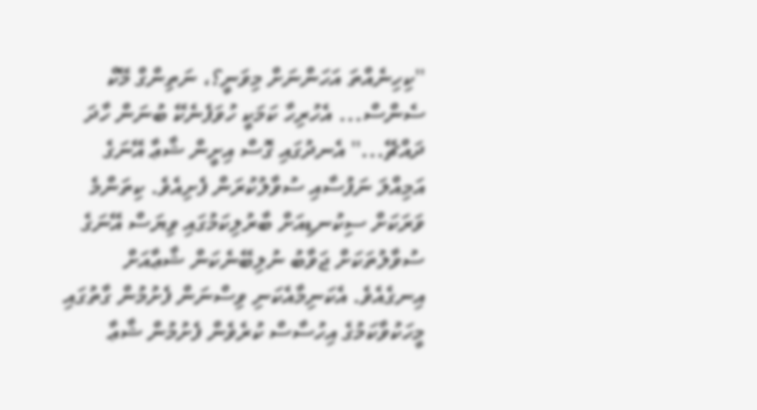''ކިހިނެއްތަ އަހަންނަށް މިވަނީ؟، ނަތިންގް މޭކް ސެންސް... އެހުރިހާ ކަމަކީ ހުވަފެނެކޭ ބުނަން ހާދަ ދައްޗޭ...'' އެނދުގައި ގޮސް އިށީން ޝާޢާ އޭނަގެ އަމިއްލަ ނަފުސާއި ސުވާލުކުރަން ފެށިއެވެ. ކިތަންމެ ވަރަކަށް ސިކުނޑިއަށް ބާރުލިކަމުގައި ވިޔަސް އޭނަގެ ސުވާލުތަކަށް ޖަވާބު ނުލިބޭނެކަން ޝާޢާއަށް އިނގެއެވެ. އެކަނިމާއެކަނި ވިސްނަން ފެށުމުން ގާތުގައި މީހަކުވާކަމުގެ އިހުސާސް ކުރެވެން ފެށުމުން ޝާޢާ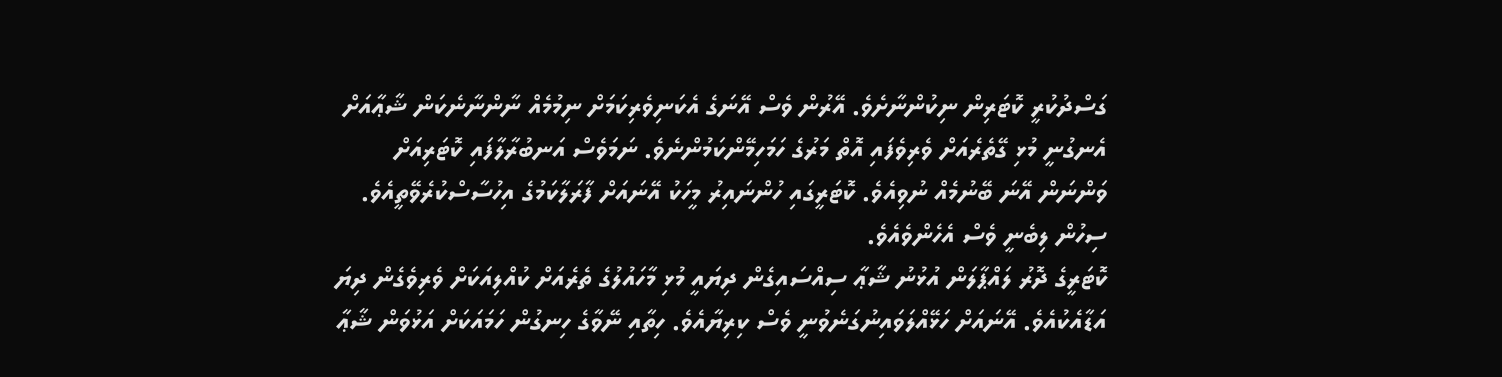ގަސްދުކުރީ ކޮޓަރިން ނިކުންނާށެވެ. އޭރުން ވެސް އޭނަގެ އެކަނިވެރިކަމަށް ނިމުމެއް ނާންނާނެކަން ޝާޢާއަށް އެނގުނީ މުޅި ގޭތެރެއަށް ވެރިވެފައި އޮތް މަރުގެ ހަމަހިމޭންކަމުންނެވެ. ނަމަވެސް އަނބުރާލާފައި ކޮޓަރިއަށް ވަންނަން އޭނަ ބޭނުމެއް ނުވިއެވެ. ކޮޓަރީގައި ހުންނައިރު މީހަކު އޭނައަށް ފާރަލާކަމުގެ އިހުސާސްކުރެވޭތީއެވެ. ސިހުން ލިބެނީ ވެސް އެހެންވެއެވެ.
ކޮޓަރީގެ ދޮރު ލައްޕާލަން އުޅުނު ޝާޢާ ސިއްސައިގެން ދިޔައީ މުޅި މާހައުލުގެ ތެރެއަށް ކުއްލިއަކަށް ވެރިވެގެން ދިޔަ އަޑާއެކުއެވެ. އޭނައަށް ހަޅޭއްލަވައިނުގަނެވުނީ ވެސް ކިރިޔާއެވެ. ހިތާއި ނޭވާގެ ހިނގުން ހަމައަކަށް އަޅުވަން ޝާޢާ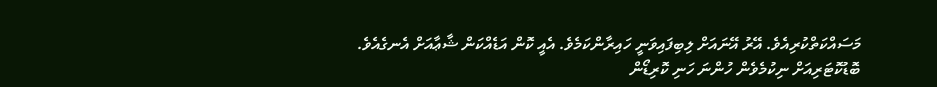މަސައްކަތްކުރިއެވެ. އޭރު އޭނައަށް ލިބިފައިވަނީ ހައިރާންކަމެވެ. އެއީ ކޮން އަޑެއްކަން ޝާޢާއަށް އެނގެއެވެ.
ބޮޑުކޮޓަރިއަށް ނިކުމެވެން ހުންނަ ހަނި ކޮރިޑޯން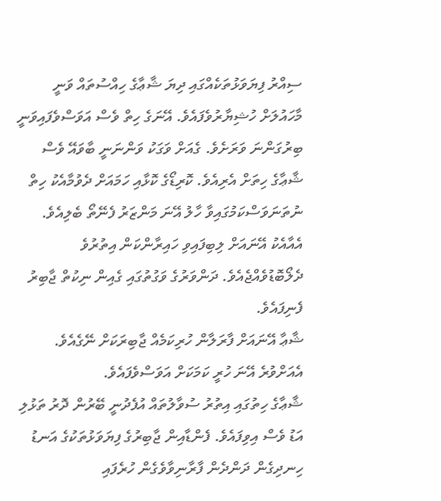ސިއްރު ފިޔަވަޅުތަކެއްގައި ދިޔަ ޝާޢާގެ ހިއްސުތައް ވަނީ މާހައުލަށް ހުޝިޔާރުވެފައެވެ. އޭނަގެ ހިތް ވެސް އަވަސްވެފައިވަނީ ބިރުގަންނަ ވަރަށެވެ. ގެއަށް ވަގަކު ވަންނަނީ ބާވައޭ ވެސް ޝާޢާގެ ހިތަށް އެރިއެވެ. ކޮރިޑޯގެ ކޮޅާއި ހަމައަށް ދެވުމާއެކު ހިތް ނުތަނަވަސްކަމުގައިވާ ހާލު އޭނަ މަންޒަރު ފެނޭތޯ ބެލިއެވެ. އެއާއެކު އޭނައަށް ލިބިފައިވި ހައިރާންކަން އިތުރުވެ ދެލޯބޮޑުވެއްޖެއެވެ. ދަންވަރުގެ ވަގުތުގައި ގެއިން ނިކުތް ޖާބިރު ފެނިފައެވެ.
ޝާޢާ އޭނައަށް ފާރަލާން ހުރިކަމެއް ޖާބިރަކަށް ނޭގެއެވެ. އެއަށްވުރެ އޭނަ ހުރީ ކަމަކަށް އަވަސްވެފައެވެ.
ޝާޢާގެ ހިތުގައި އިތުރު ސުވާލުތައް އުފެދުނީ ބޭރުން ދޮރު ތަޅުލި އަޑު ވެސް އިވިފައެވެ. ފެންޑާއިން ޖާބިރުގެ ފިޔަވަޅުތަކުގެ އަނޑު ހިނދިގެން ދަންދެން ފާރާނިވާވެގެން ހުރެފައި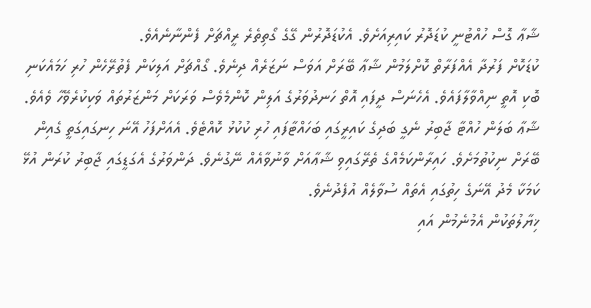ޝާޢާ ގޮސް ހުއްޓުނީ ކުޑަދޮރު ކައިރިއަށެވެ. އެކުޑަދޮރުން ގޭގެ ގޯތިތެރެ ރީއްޗަށް ފެންނާނެއެވެ.
ކުޑަކޮށް ފަރުދާ އެއްފަރާތް ކޮށްލަމުން ޝާޢާ ބޭރަށް އަވަސް ނަޒަރެއް ދިނެވެ. ގޯއްޗަށް އަލިކަން ފެތުރޭހެން ހުރި ހަމައެކަނި ބޮކި އޮތީ ނިއްވާލާފައެވެ. އެހެނަސް ދީފައި އޮތް ހަނދުވަރުގެ އަލިން ކޮންމެވެސް ވަރަކަށް މަންޒަރުތައް ވަކިކުރެވޭހާ ވެއެވެ. ޝާޢާ ބަލަން ހުއްޓާ ޖާބިރު ނެގީ ބަދިގެ ކައިރީގައި ބަހައްޓާފައި ހުރި ކުކުޅު ކޮއްޓެވެ. އެއަށްފަހު އޭނަ ހިނގައިގަތީ ގެއިން ބޭރަށް ނިކުތުމަށެވެ. ހައިރާންކަމެއްގެ ތެރޭގައިވި ޝާޢާއަށް ވާނުވާއެއް ނޭގުނެވެ. ދަންވަރުގެ އެގަޑީގައި ޖާބިރު ކުރަން އުޅޭ ކަމަކާ މެދު އޭނަގެ ހިތުގައި އެތައް ސުވާލެއް އުފެދުނެވެ.
ޚިޔާލުތަކުން އެމުނެމުން އައި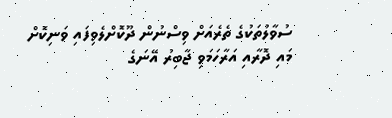ސުވާލުތަކުގެ ތެރެއަށް ވިސްނުން ދޫކޮށްލެވިފައި ވަނިކޮށް މައި ދޮރާއި އަރާހަމަވި ޖާބިރު އޭނަގެ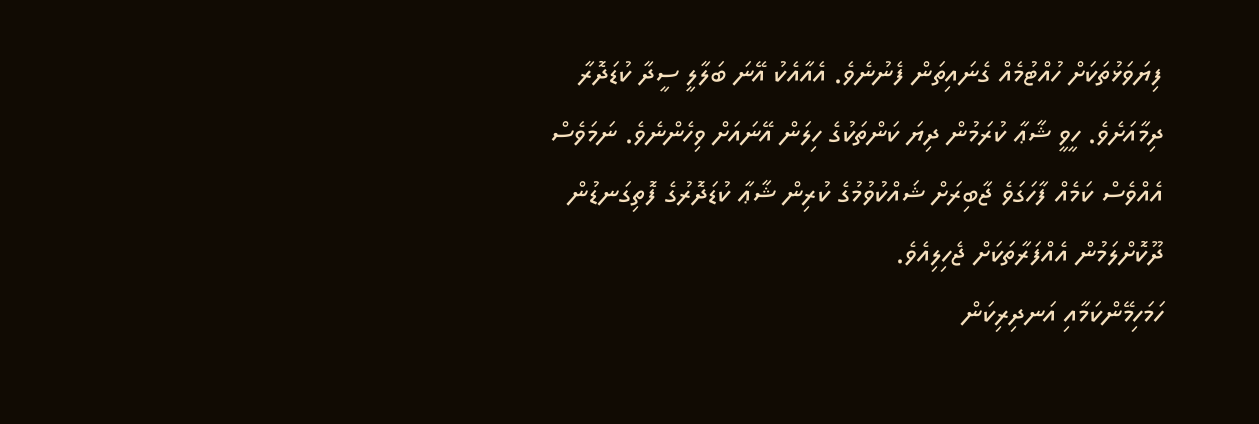ފިޔަވަޅުތަކަށް ހުއްޓުމެއް ގެނައިތަން ފެނުނެވެ. އެއާއެކު އޭނަ ބަލާލީ ސީދާ ކުޑަދޮރާ ދިމާއަށެވެ. ހީވީ ޝާޢާ ކުރަމުން ދިޔަ ކަންތަކުގެ ހިލަން އޭނައަށް ވިހެންނެވެ. ނަމަވެސް އެއްވެސް ކަމެއް ފާހަގަވެ ޖާބިރަށް ޝައްކުވުމުގެ ކުރިން ޝާޢާ ކުޑަދޮރުގެ ފޮތިގަނޑުން ދޫކޮށްލަމުން އެއްފަރާތަކަށް ޖެހިލިއެވެ.
ހަމަހިމޭންކަމާއި އަނދިރިކަން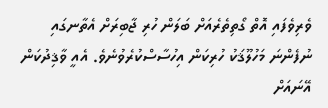ވެރިވެފައި އޮތް ގޯތިތެރެއަށް ބަލަން ހުރި ޖާބިރަށް އެތާނގައި ނުފެންނަ މަހުލޫޤަކު ހުރިކަން އިހުސާސްކުރެވުނެވެ. އެއީ ވާޤިދުކަން އޭނައަށް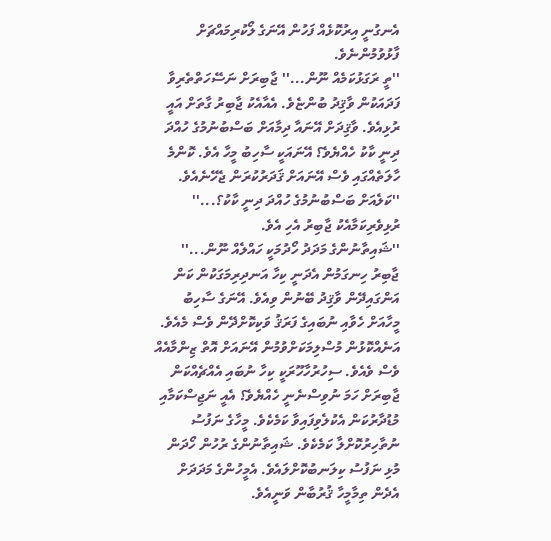އެނގުނީ އިރުކޮޅެއް ފަހުން އޭނަގެ ލޯކުރިމައްޗަށް ފާޅުވުމުންނެވެ.
''ތީ ރަގަޅުކަމެއް ނޫން...'' ޖާބިރަށް ނަސޭހަތްތެރިވާ ފަދައަކުން ވާޤިދު ބުންޏެވެ. އެއާއެކު ޖާބިރު ގާތަށް އައީ ރުޅިއެވެ. ވާޤިދަށް އޭނައާ ދިމާއަށް ބަސްބުނުމުގެ ހުއްދަ ދިނީ ކާކު ހެއްޔެވެ؟ އޭނައަކީ ސާހިބު މީހާ އެވެ. ކޮންމެ ހާލަތެއްގައި ވެސް އޭނައަށް ޤަދަރުކުރަން ޖެހޭނެއެވެ.
''ކަލެއަށް ބަސްބުނުމުގެ ހުއްދަ ދިނީ ކާކު؟...'' ރުޅިވެރިކަމާއެކު ޖާބިރު އެހި އެވެ.
''ޝައިތާނުންގެ މަދަދު ހޯދުމަކީ ހައްލެއް ނޫން...'' ޖާބިރު ހިނގަމުން އެދަނީ ކިހާ އަނދިރިމަގަކުން ކަން އަންގައިދޭން ވާޤިދު ބޭނުން ވިއެވެ. އޭނަގެ ސާހިބު މީހާއަށް ހެވާއި ނުބައިގެ ފަރަޤު ވަކިކޮށްދޭން ވެސް މެއެވެ. އަނެއްކޮޅުން މުސްލިމަކަށްވުމުން އޭނައަށް އޮތް ޒިންމާއެއް ވެސް ވެއެވެ. ސިހުރުހާހޫރަކީ ކިހާ ނުބައި އެއްޗެއްކަން ޖާބިރަށް ހަމަ ނުވިސްނެނީ ހެއްޔެވެ؟ އެއީ ނަޖިސްކަމާއި މުޑުދާރުކަން އެކުލެވިފައިވާ ކަމެކެވެ. މީހާގެ ނަފުސު ނުތާހިރުކޮށްލާ ކަމެކެވެ. ޝައިތާނުންގެ ރުހުން ހޯދަން މުޅި ނަފުސު ކިލަނބުކޮށްލައެވެ. އެމީހުންގެ މަދަދަށް އެދެން ތިމާމީހާ ޤުރުބާން ވަނީއެވެ.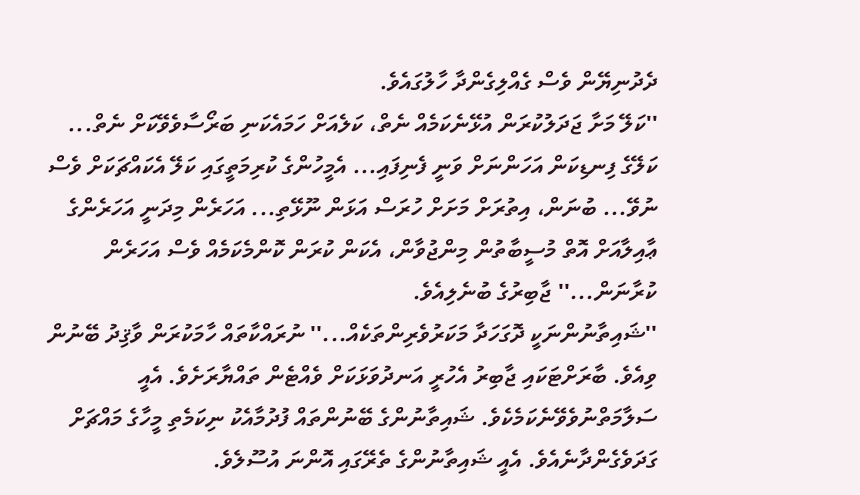ދެދުނިޔޭން ވެސް ގެއްލިގެންދާ ހާލުގައެވެ.
''ކަލޭ މަށާ ޖަދަލުކުރަން އުޅޭނެކަމެއް ނެތް، ކަލެއަށް ހަމައެކަނި ބަރޯސާވެވޭކަށް ނެތް... ކަލޭގެ ފިނޑިކަން އަހަންނަށް ވަނީ ފެނިފައި... އެމީހުންގެ ކުރިމަތީގައި ކަލޭ އެކައްޗަކަށް ވެސް ނުވޭ... ބުނަން، އިތުރަށް މަށަށް ހުރަސް އަޅަން ނޫޅޭތި... އަހަރެން މިދަނީ އަހަރެންގެ ޢާއިލާއަށް އޮތް މުސީބާތުން މިންޖުވާން، އެކަން ކުރަން ކޮންމެކަމެއް ވެސް އަހަރެން ކުރާނަން...'' ޖާބިރުގެ ބުނެލިއެވެ.
''ޝައިތާނުންނަކީ ދޮގަހަދާ މަކަރުވެރިންތަކެއް...'' ނުރައްކާތައް ހާމަކުރަން ވާޤިދު ބޭނުން ވިއެވެ. ބާރަށްޓަކައި ޖާބިރު އެހުރީ އަނދުވަޅަކަށް ވެއްޓެން ތައްޔާރަށެވެ. އެއީ ސަލާމަތްނުވެވޭނެކަމެކެވެ. ޝައިތާނުންގެ ބޭނުންތައް ފުދުމާއެކު ނިކަމެތި މީހާގެ މައްޗަށް ގަދަވެގެންދާނެއެވެ. އެއީ ޝައިތާނުންގެ ތެރޭގައި އޮންނަ އުސޫލެވެ.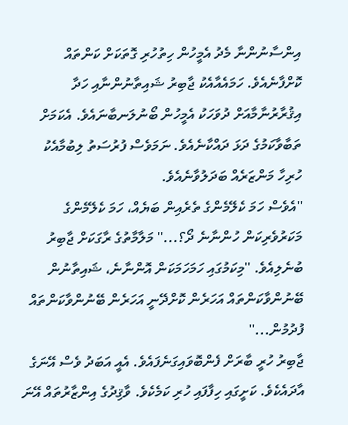އިންސާނުންނާ މެދު އެމީހުން ހިތުހުރި ގޮތަކަށް ކަންތައް ކޮށްފާނެއެވެ. ހަމައެއާއެކު ޖާބިރު ޝައިތާނުންނާއި ހަދާ އިޤުރާރުނާމާއަށް ދުވަހަކު އެމީހުން ބޯނުލަނބާނައެވެ. އެކަމަށް ތަބާވާކަމުގެ ދަޅަ ދައްކާނެއެވެ. ނަމަވެސް ފުރުސަތު ލިބުމާއެކު ހުރިހާ މަންޒަރެއް ބަދަލުވާނެއެވެ.
''އެވެސް ހަމަ ކެލޭމެންގެ ތެރެއިން ބަޔެއް، ހަމަ ކެލޭމެންގެ މަކަރުވެރިކަން ހުންނާނެ ދޯ؟...'' މަލާމާތުގެ ރާގަކަށް ޖާބިރު ބުނެލިއެވެ. ''މިކަމުގައި ހަމަހަމަކަން އޮންނާނެ، ޝައިތާނުން ބޭނުންވާކަންތައް އަހަރެން ކޮށްދޭނީ އަހަރެން ބޭނުންވާކަންތައް ފުދުމުން...''
ޖާބިރު ހުރީ ބާރަށް ފެންބޮވައިގަނެފައެވެ. އެއީ އަބަދު ވެސް އޭނަގެ އާދައެކެވެ. ކަށީގައި ހިފާފައި ހުރި ކަމެކެވެ. ވާޤިދުގެ އިންޒާރުތައް އޭނަ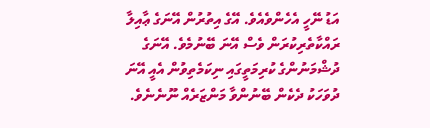އަޑު ނޭހީ އެހެންވެއެވެ. އޭގެ އިތުރުން އޭނަގެ ޢާއިލާ ރައްކާތެރިކުރަން ވެސް އޭނަ ބޭނުމެވެ. އޭނަގެ ދުޝްމަނުންގެ ކުރިމަތީގައި ނިކަމެތިވުން އެއީ އޭނަ ދުވަހަކު ދެކެން ބޭނުންވާ މަންޒަރެއް ނޫނެނެވެ.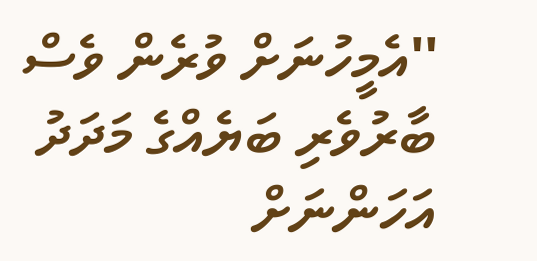''އެމީހުނަށް ވުރެން ވެސް ބާރުވެރި ބަޔެއްގެ މަދަދު އަހަންނަށް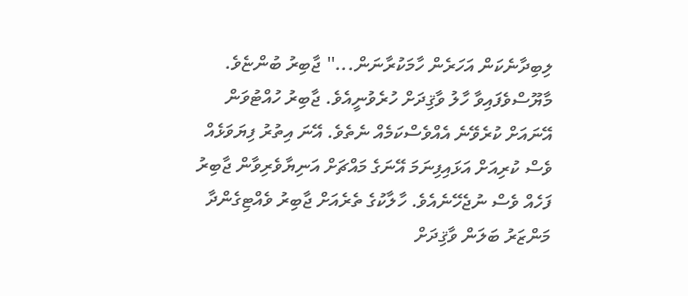ލިބިދާނެކަން އަހަރެން ހާމަކުރާނަން...'' ޖާބިރު ބުންޏެވެ. މާޔޫސްވެފައިވާ ހާލު ވާޤިދަށް ހުރެވުނީއެވެ. ޖާބިރު ހުއްޓުވަން އޭނައަށް ކުރެވޭނެ އެއްވެސްކަމެއް ނެތެވެ. އޭނަ އިތުރު ފިޔަވަޅެއް ވެސް ކުރިއަށް އަޅައިފިނަމަ އޭނަގެ މައްޗަށް އަނިޔާވެރިވާން ޖާބިރު ފަހެއް ވެސް ނުޖެހޭނެއެވެ. ހާލާކުގެ ތެރެއަށް ޖާބިރު ވެއްޓިގެންދާ މަންޒަރު ބަލަން ވާޤިދަށް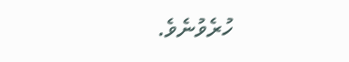ހުރެވުނެވެ.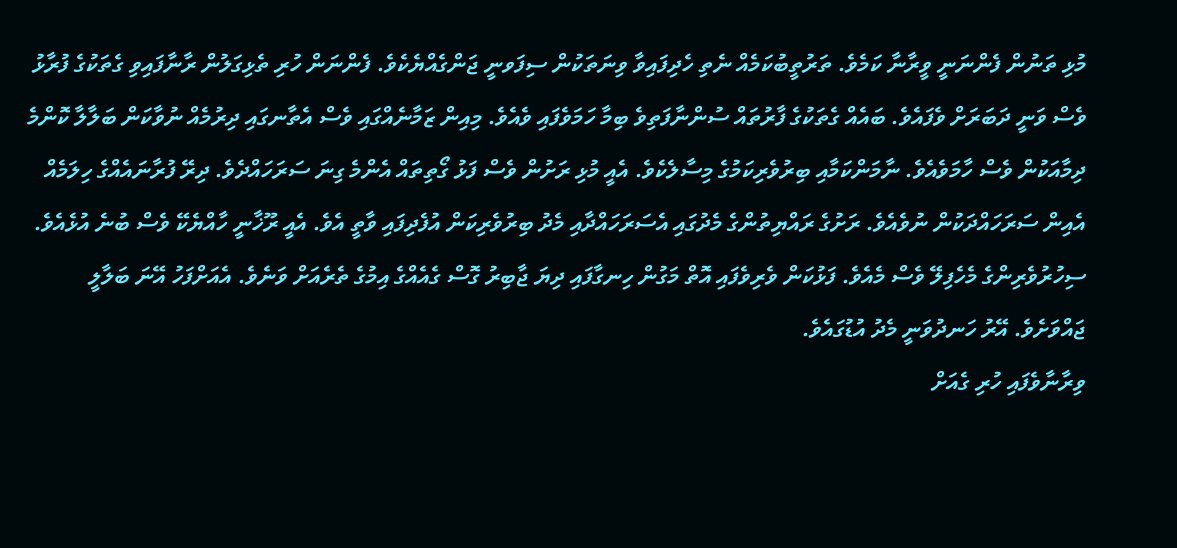މުޅި ތަނުން ފެންނަނީ ވީރާނާ ކަމެވެ. ތަރުތީބުކަމެއް ނެތި ހެދިފައިވާ ވިނަތަކުން ސިފަވނީ ޖަންގެއްޔެކެވެ. ފެންނަން ހުރި ތެޅިގަލުން ރާނާފައިވި ގެތަކުގެ ފުރާޅު ވެސް ވަނީ ދަބަރަށް ވެފައެވެ. ބައެއް ގެތަކުގެ ފާރުތައް ސުންނާފަތިވެ ބިމާ ހަމަވެފައި ވެއެވެ. މިއިން ޒަމާނެއްގައި ވެސް އެތާނގައި ދިރުމެއް ނުވާކަން ބަލާލާ ކޮންމެ ދިމާއަކުން ވެސް ހާމަވެއެވެ. ނާމަންކަމާއި ބިރުވެރިކަމުގެ މިސާލެކެވެ. އެއީ މުޅި ރަށުން ވެސް ފަޅު ގޯތިތައް އެންމެ ގިނަ ސަރަހައްދެވެ. ދިރޭ ފުރާނައެއްގެ ހިލަމެއް އެއިން ސަރަހައްދަކުން ނުވެއެވެ. ރަށުގެ ރައްޔިތުންގެ މެދުގައި އެސަރަހައްދާއި މެދު ބިރުވެރިކަން އުފެދިފައި ވާތީ އެވެ. އެއީ ރޫޚާނީ ހާއްޔެކޭ ވެސް ބުނެ އުޅެއެވެ. ސިހުރުވެރިންގެ މެހެފިލޭ ވެސް މެއެވެ. ފަޅުކަން ވެރިވެފައި އޮތް މަގުން ހިނގާފައި ދިޔަ ޖާބިރު ގޮސް ގެއެއްގެ އިމުގެ ތެރެއަށް ވަނެވެ. އެއަށްފަހު އޭނަ ބަލާލީ ޖައްވަށެވެ. އޭރު ހަނދުވަނީ މެދު އުޑުގައެވެ.
ވިރާނާވެފައި ހުރި ގެއަށް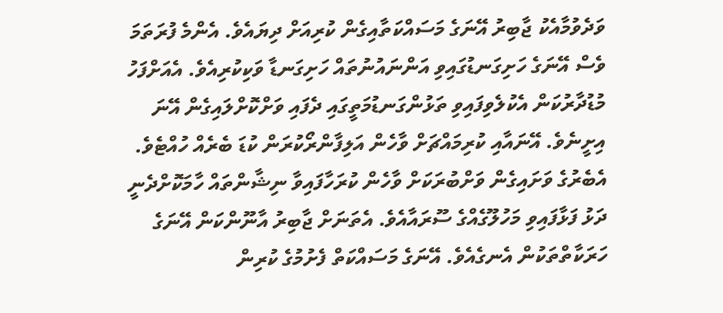ވަދެވުމާއެކު ޖާބިރު އޭނަގެ މަސައްކަތާއިގެން ކުރިއަށް ދިޔައެވެ. އެންމެ ފުރަތަމަ ވެސް އޭނަގެ ހަށިގަނޑުގައިވި އަންނައުނުތައް ހަށިގަނޑާ ވަކިކުރިއެވެ. އެއަށްފަހު މުޑުދާރުކަން އެކުލެވިފައިވި ތަޅުންގަނޑުމަތީގައި ދެފައި ވަށްކޮށްލައިގެން އޭނަ އިށީނެވެ. އޭނައާއި ކުރިމައްޗަށް ވާހެން އަލިފާންރޯކުރަން ކުޑަ ބެރެއް ހުއްޓެވެ. އެބެރުގެ ވަށައިގެން ވަށްބުރަކަށް ވާހެން ކުރަހާފައިވާ ނިޝާންތައް ހާމަކޮށްދެނީ ދަޅު ފަޅާފައިވި މަހުލޫގެއްގެ ސޫރައާއެވެ. އެތަނަށް ޖާބިރު އާނޫންކަން އޭނަގެ ހަރަކާތްތަކުން އެނގެއެވެ. އޭނަގެ މަސައްކަތް ފެށުމުގެ ކުރިން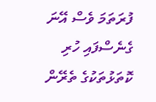ފުރަތަމަ ވެސް އޭނަ ގެނެސްފައި ހުރި ކޮތަޅުތަކުގެ ތެރޭން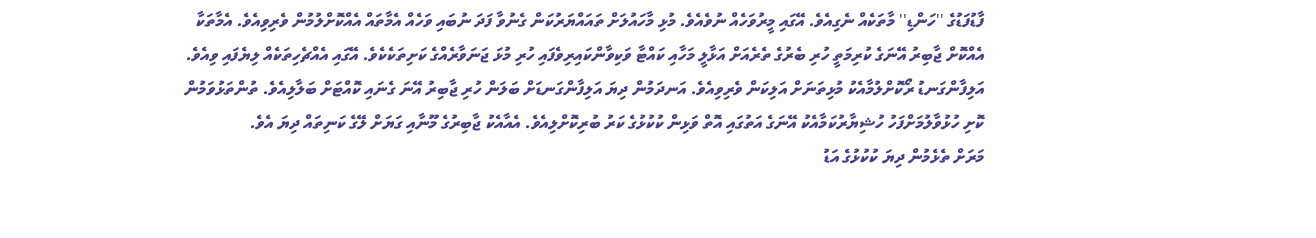ފާޑުފަޑުގެ ''ހަންޑި'' މާތަކެއް ނެގިއެވެ. އޭގައި މީރުވަހެއް ނުވެއެވެ. މުޅި މާހައުލަށް ތައައްޔަރުކަން ގެނުވާ ފަދަ ނުބައި ވަހެއް އެމާތައް އެއްކޮށްލުމުން ވެރިވިއެވެ. އެމާތަކާ އެއްކޮށް ޖާބިރު އޭނަގެ ކުރިމަތީ ހުރި ބެރުގެ ތެރެއަށް އަޅާލީ މަހާއި ކައްޓާ ވަކިވާންކައިރިވެފައި ހުރި މުޅަ ޖަނަވާރެއްގެ ކަށިތަކެކެވެ. އޭގައި އެއްޗެހިތަކެއް ލިޔެފައި ވިއެވެ.
އަލިފާންގަނޑު ރޯކޮށްލުމާއެކު މުޅިތަނަށް އަލިކަން ވެރިވިއެވެ. އަނދަމުން ދިޔަ އަލިފާންގަނޑަށް ބަލަން ހުރި ޖާބިރު އޭނަ ގެނައި ކޮއްޓަށް ބަލާލިއެވެ. ތުންތަޅުވަމުން ކޮށި ހުޅުވާލުމަށްފަހު ހުޝިޔާރުކަމާއެކު އޭނަގެ އަތުގައި އޮތް ވަޅިން ކުކުޅުގެ ކަރު ބުރިކޮށްލިއެވެ. އެއާއެކު ޖާބިރުގެ މޫނާއި ގަޔަށް ލޭގެ ކަނިތައް ދިޔަ އެވެ.
މަރަށް ތެޅެމުން ދިޔަ ކުކުޅުގެ އަޑު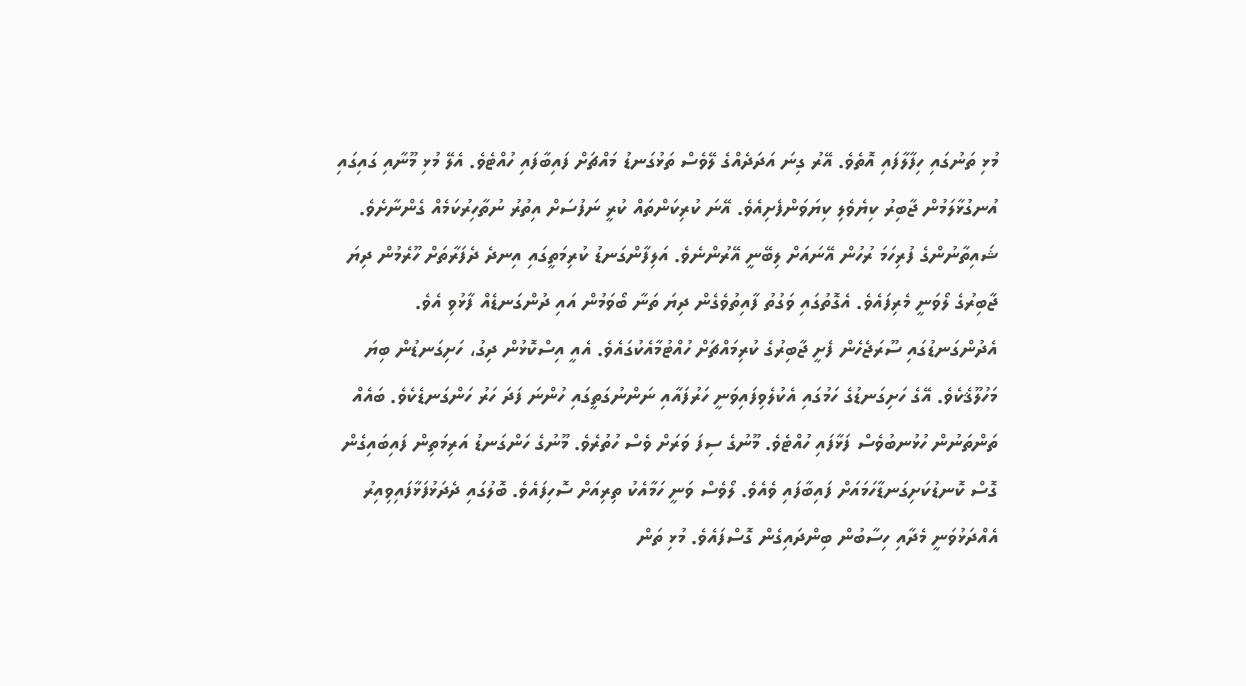މުޅި ތަނުގައި ހިފާލާފައި އޮތެވެ. އޭރު ގިނަ އަދަދެއްގެ ލޭވެސް ތަޅުގަނޑު މައްޗަށް ފައިބާފައި ހުއްޓެވެ. އެލޭ މުޅި މޫނާއި ގައިގައި އުނގުޅާލަމުން ޖާބިރު ކިޔެވެލި ކިޔަވަންފެށިއެވެ. އޭނަ ކުރިކަންތައް ކުރީ ނަފުސަށް އިތުރު ނުތާހިރުކަމެއް ގެންނާށެވެ. ޝައިތާނުންގެ ފުރިހަމަ ރުހުން އޭނައަށް ލިބޭނީ އޭރުންނެވެ. އަލިފާންގަނޑު ކުރިމަތީގައި އިނދެ ދެފަރާތަށް ހޫރެމުން ދިޔަ ޖާބިރުގެ ލޯވަނީ މެރިފައެވެ. އެގޮތުގައި ވަގުތު ފާއިތުވެގެން ދިޔަ ތަނާ ބޯވަމުން އައި ދުންގަނޑެއް ފާޅުވި އެވެ. އެދުންގަނޑުގައި ސޫރަޖެހެން ފެށީ ޖާބިރުގެ ކުރިމައްޗަށް ހުއްޓުމާއެކުގައެވެ. އެއީ އިސްކޮޅުން ދިގު، ހަށިގަނޑުން ބިޔަ މަހުލޫޤެކެވެ. އޭގެ ހަށިގަނޑުގެ ހަމުގައި އެކުލެވިފައިވަނީ ހަރުފައާއި ނަންނުގަތީގައި ހުންނަ ފަދަ ހަރު ހަންގަނޑެކެވެ. ބައެއް ތަންތަނުން ހުޅުނބުވެސް ފަޅާފައި ހުއްޓެވެ. މޫނުގެ ސިފަ ވަރަށް ވެސް ހުތުރެވެ. މޫނުގެ ހަންގަނޑު އަރިމަތިން ފައިބައިގެން ގޮސް ކޮނޑުކަށިގަނޑާހަމައަށް ފައިބާފައި ވެއެވެ. ލޯވެސް ވަނީ ހަމާއެކު ތިރިއަށް ސޮހިފައެވެ. ބޮލުގައި ދެދަޅުފަޅާފައިވިއިރު އެއްދަޅުވަނީ މެދާއި ހިސާބުން ބިންދައިގެން ގޮސްފައެވެ. މުޅި ތަން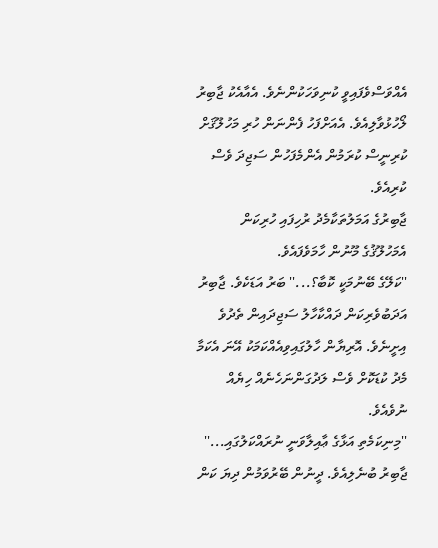އެއްވަސްވެފައިވީ ކުނިވަހަކުންނެވެ. އެއާއެކު ޖާބިރު ލޯހުޅުވާލިއެވެ. އެއަށްފަހު ފެންނަން ހުރި މަހުލޫޤަށް ކުރިނީސް ކުރަމުން އެންމެފަހުން ސަޖިދަ ވެސް ކުރިއެވެ.
ޖާބިރުގެ އަމަލުތަކާމެދު ރުހިފައި ހުރިކަން އެމަހުލޫޤުގެ މޫނުން ހާމަވެފައެވެ.
''ކަލޭގެ ބޭނުމަކީ ކޮބާ؟...'' ބަރު އަޑަކެވެ. ޖާބިރު އަދަބުވެރިކަން ދައްކާހާލު ސަޖިދައިން ތެދުވެ އިށީނެވެ. އޮރިޔާން ހާލުގައިވިއެއްކަމަކު އޭނަ އެކަމާ މެދު ކުޑަކޮށް ވެސް ލަދުގަންނަހެނެއް ހިޔެއް ނުވެއެވެ.
''މިނިކަމެތި އަޅާގެ ޢާއިލާވަނީ ނުރައްކަލުގައި...'' ޖާބިރު ބުނެލިއެވެ. ދީނުން ބޭރުވަމުން ދިޔަ ކަން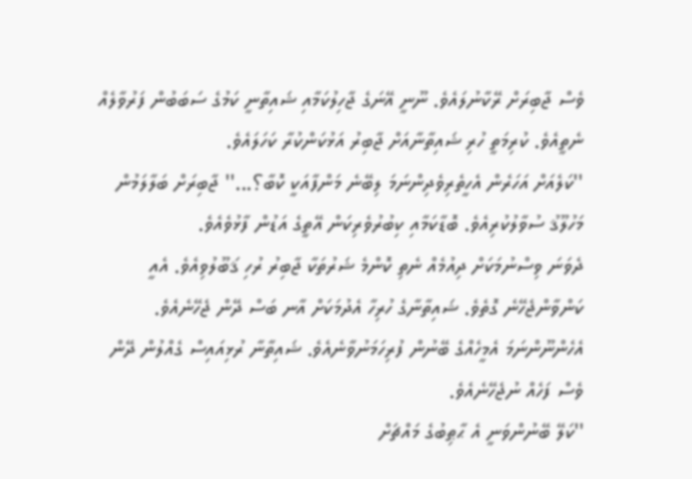ވެސް ޖާބިރަށް ރޭކާނުލައެވެ. ނޫނީ އޭނަގެ ޖާހިލުކަމާއި ޝައިތާނީ ކަމުގެ ސަބަބުން ފަރުވާލެއް ނެތީއެވެ. ކުރިމަތީ ހުރި ޝައިތާނާއަށް ޖާބިރު އަޅުކަންކުރާ ކަހަލައެވެ.
''ކަލެއަށް އަހަރެން އެހީތެރިވެދިންނަމަ ލިބޭނެ މަންފާއަކީ ކޮބާ؟...'' ޖާބިރަށް ބަލާލަމުން މަހުލޫޤު ސުވާލުކުރިއެވެ. ބޮޑާކަމާއި ކިބުރުވެރިކަން އޭތީގެ އަޑުން ފާޅުވެއެވެ.
ދެވަނަ ވިސްނުމަކަށް ދިއުމެއް ނެތި ކޮންމެ ޝަރުތަކާ ޖާބިރު ރުހި ޤަބޫލުވިއެވެ. އެއީ ކަންވާންޖެހޭނެ ގޮތެވެ. ޝައިތާނާގެ ހުރިހާ އެދުމަކަށް އާނ ބަސް ދޭން ޖެހޭނެއެވެ. އެހެންނޫންނަމަ އެމީހެއްގެ ބޭނުން ފުރިހަމަނުވާނެއެވެ. ޝައިތާނާ ރުޅިއައިސް ގެއްލުން ދޭން ވެސް ފަހެއް ނުޖެހޭނެއެވެ.
''ކަލޭ ބޭނުންވަނީ އެ ޙާޠިބުގެ މައްޗަށް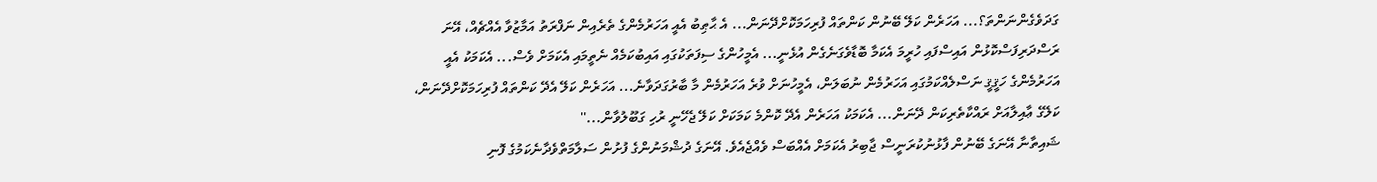ގަދަވެގެންނަންތަ؟... އަހަރެން ކަލޭ ބޭނުން ކަންތައް ފުރިހަމަކޮށްދޭނަން... އެ ޙާޠިބު އެއީ އަހަރުމެންގެ ތެރެއިން ނަފްރަތު އަމާޒުވާ އެއްޗެއް، އޭނަ ރަސްދަރިފަސްކޮޅުން އައިސްފައި ހުރީމަ އެކަމާ ބޮޑާވެގަނެގެން އުޅެނީ... އެމީހުންގެ ސިފަތަކުގައި އައިބުކަމެއް ނެތީމައި އެކަމަށް ވެސް... އެކަމަކު އެއީ އަހަރުމެންގެ ހަޤީޤީ ނަސްލެއްކަމުގައި އަހަރުމެން ނުބަލަން، އެމީހުނަށް ވުރެ އަހަރުމެން މާ ބާރުގަދަވާނެ... އަހަރެން ކަލޭ އެދޭ ކަންތައް ފުރިހަމަކޮށްދޭނަން، ކަލޭގެ ޢާއިލާއަށް ރައްކާތެރިކަން ދޭނަން... އެކަމަކު އަހަރެން އެދޭ ކޮންމެ ކަމަކަށް ކަލޭ ޖެހޭނީ ރުހި ގަބޫލުވާން...''
ޝައިތާނާ އޭނަގެ ބޭނުން ފާޅުނުކުރަނީސް ޖާބިރު އެކަމަށް އެއްބަސް ވެއްޖެއެވެ. އޭނަގެ ދުޝްމަނުންގެ ފުށުން ސަލާމަތްވެދާނެކަމުގެ ފޮނި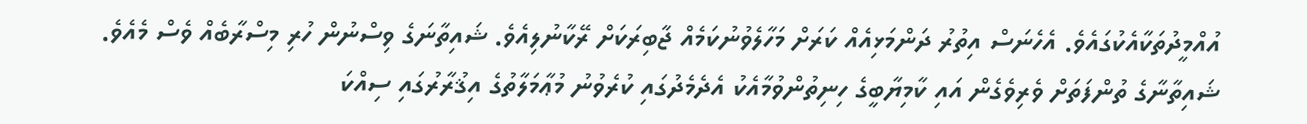އުއްމީދުތަކާއެކުގައެވެ. އެހެނަސް އިތުރު ދަންމަޅިއެއް ކަރަށް މަހާލެވުނުކަމެއް ޖާބިރަކަށް ރޭކާނުލިއެވެ. ޝައިތާނަގެ ވިސްނުން ހުރި މިސްރާބެއް ވެސް މެއެވެ.
ޝައިތާނާގެ ތުންފަތަށް ވެރިވެގެން އައި ކާމިޔާބީގެ ހިނިތުންވުމާއެކު އެދެމެދުގައި ކުރެވުނު މުޢާމަލާތުގެ އިޤުރާރުގައި ސިއްކަ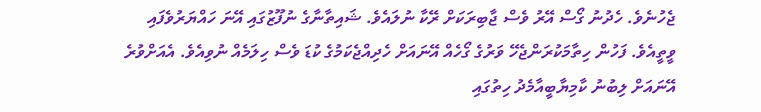ޖެހުނެވެ. ހެދުނު ގޯސް އޭރު ވެސް ޖާބިރަކަށް ރޭކާ ނުލައެވެ. ޝައިތާނާގެ ނުފޫޒުގައި އޭނަ ހައްޔަރުވެފައި ވީތީއެވެ. ފަހުން ހިތާމަކުރަންޖެހޭ ވަރުގެ ގޯހެއް އޭނައަށް ހެދިއްޖެކަމުގެ ކުޑަ ވެސް ހިލަމެއް ނުވިއެވެ. އެއަށްވުރެ އޭނައަށް ލިބުނު ކާމިޔާބީއާމެދު ހިތުގައި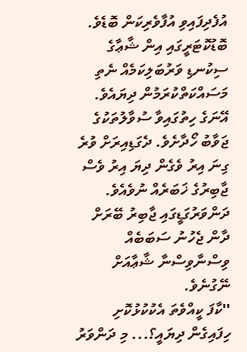އުފެދިފައިވި އުފާވެރިކަން ބޮޑެވެ.
ބޮޑުކޮޓަރީގައި އިން ޝާޢާގެ ސިކުނޑި ވަރުބަލިކަމެއް ނެތި މަސައްކަތްކުރަމުން ދިޔައެވެ. އޭނަގެ ހިތުގައިވާ ސުވާލުތަކުގެ ޖަވާބު ހޯދާށެވެ. ދެގަޑިއިރަށް ވުރެ ގިނަ އިރު ވެގެން ދިޔަ އިރު ވެސް ޖާބިރުގެ ޚަބަރެއް ނުވެއެވެ. ދަންވަރުގަޑީގައި ޖާބިރު ބޭރަށް ދާން ޖެހުނު ސަބަބެއް ވިސްނާވިސްނާ ޝާޢާއަށް ނޭގުނެވެ.
''ކާފަ ކީއްވެތަ އެކުކުޅުކޮށި ހިފައިގެން ދިޔައީ؟... މި ދަންވަރު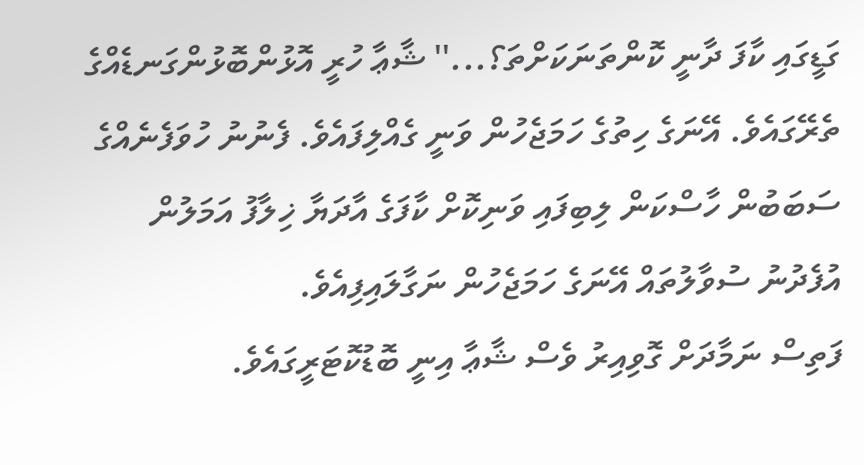ގަޑީގައި ކާފަ ދާނީ ކޮންތަނަކަށްތަ؟...'' ޝާޢާ ހުރީ އޮޅުންބޮޅުންގަނޑެއްގެ ތެރޭގައެވެ. އޭނަގެ ހިތުގެ ހަމަޖެހުން ވަނީ ގެއްލިފައެވެ. ފެނުނު ހުވަފެނެއްގެ ސަބަބުން ހާސްކަން ލިބިފައި ވަނިކޮށް ކާފަގެ އާދަޔާ ޚިލާފު އަމަލުން އުފެދުނު ސުވާލުތައް އޭނަގެ ހަމަޖެހުން ނަގާލައިފިއެވެ.
ފަތިސް ނަމާދަށް ގޮވިއިރު ވެސް ޝާޢާ އިނީ ބޮޑުކޮޓަރީގައެވެ.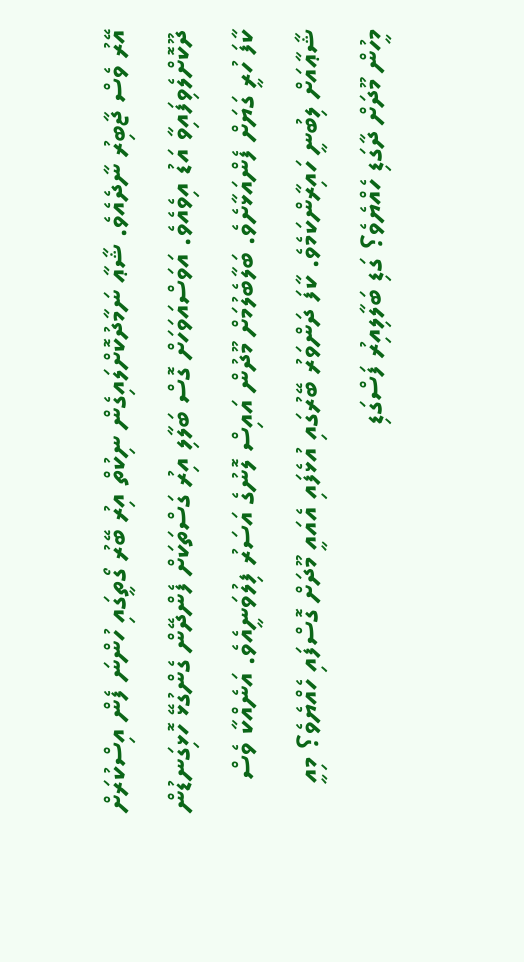އޭރު ވެސް ޖާބިރު ނާދެއެވެ. ޝާޢާ ނަމާދުކޮށްލައިގެން ނިކުތް އިރު ބޭރު ގޯތީގައި ހުންނަ ފެން އިސްކުރަށް ދޫކޮށްލެވިފައިވާ އަޑު އިވެއެވެ. އަވަސްއަވަހަށް ގޮސް ބަލާލި އިރު ގަސްތަކަށް ފެންދޭން ގެންގުޅޭ ހޮޅިގަނޑުން ކާފަ ހުރީ ގަޔަށް ފެންއަޅާށެވެ. ބަލާބެލުމަށް މޫދުން އައިސް ލޮނުގެ އަސަރު ފިލުވަނީއެވެ. އަނެއްކާ ވެސް ޝާޢާއަށް ލިބުނީ ހައިރާންކަމެވެ. ކާފަ ދަންވަރު ބޭރުގައި އުޅެފައި އެއައީ މޫދަށް ގޮސްފައި ހެއްޔެވެ؟ މިއީ މީހުން މޫދަށް ދާގަޑި ހެއްޔެވެ؟ ގަޑި ބަލާލިއިރު ފަސްގަޑި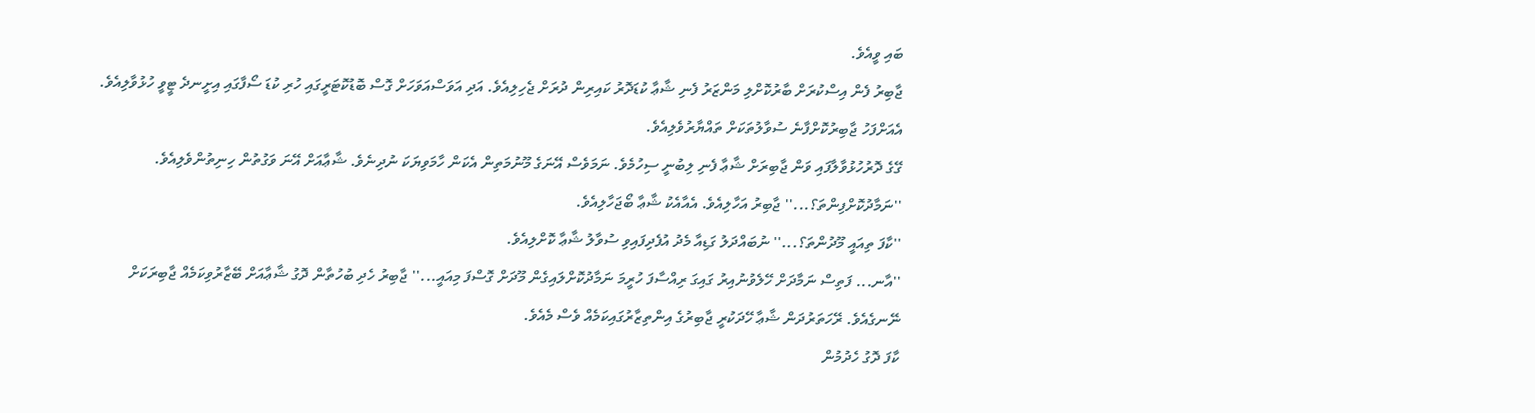ބައި ވީއެވެ.
ޖާބިރު ފެން އިސްކުރަށް ބާރުކޮށްލި މަންޒަރު ފެނި ޝާޢާ ކުޑަދޮރު ކައިރިން ދުރަށް ޖެހިލިއެވެ. އަދި އަވަސްއަވަހަށް ގޮސް ބޮޑުކޮޓަރީގައި ހުރި ކުޑަ ސޯފާގައި އިށީނދެ ޓީވީ ހުޅުވާލިއެވެ. އެއަށްފަހު ޖާބިރުކޮށްފާނެ ސުވާލުތަކަށް ތައްޔާރުވެލިއެވެ.
ގޭގެ ދޮރުހުޅުވާލާފައި ވަން ޖާބިރަށް ޝާޢާ ފެނި ލިބުނީ ސިހުމެވެ. ނަމަވެސް އޭނަގެ މޫނުމަތިން އެކަން ހާމަވިޔަކަ ނުދިނެވެ. ޝާޢާއަށް އޭނަ ވަގުތުން ހިނިތުންވެލިއެވެ.
''ނަމާދުކޮށްފިންތަ؟...'' ޖާބިރު އަހާލިއެވެ. އެއާއެކު ޝާޢާ ބޯޖަހާލިއެވެ.
''ކާފަ ތިއައީ މޫދުންތަ؟...'' ނުބައްދަލު ގަޑިއާ މެދު އުފެދިފައިވި ސުވާލު ޝާޢާ ކޮށްލިއެވެ.
''އާނ... ފަތިސް ނަމާދަށް ހޭލެވުނުއިރު ގައިގަ ރިއްސާފަ ހުރީމަ ނަމާދުކޮށްލައިގެން މޫދަށް ގޮސްފަ މިއައީ...'' ޖާބިރު ހެދި ބުހުތާން ދޮގު ޝާޢާއަށް ބޭޒާރުވިކަމެއް ޖާބިރަކަށް ނޭނގެއެވެ. ރޭހަތަރުދަން ޝާޢާ ހޭދަކުރީ ޖާބިރުގެ އިންތިޒާރުގައިކަމެއް ވެސް މެއެވެ.
ކާފަ ދޮގު ހެދުމުން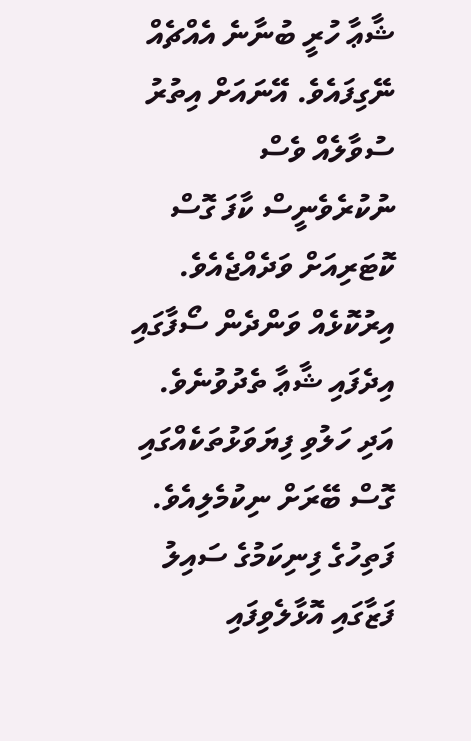ޝާޢާ ހުރީ ބުނާނެ އެއްޗެއް ނޭގިފައެވެ. އޭނައަށް އިތުރު ސުވާލެއް ވެސް ނުކުރެވެނީސް ކާފަ ގޮސް ކޮޓަރިއަށް ވަދެއްޖެއެވެ. އިރުކޮޅެއް ވަންދެން ސޯފާގައި އިދެފައި ޝާޢާ ތެދުވުނެވެ. އަދި ހަލުވި ފިޔަވަޅުތަކެއްގައި ގޮސް ބޭރަށް ނިކުމެލިއެވެ.
ފަތިހުގެ ފިނިކަމުގެ ސައިލު ފަޒާގައި އޮޅާލެވިފައި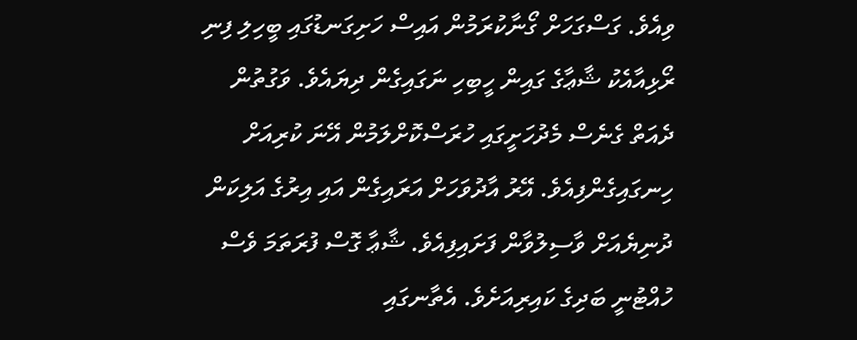ވިއެވެ. ގަސްގަހަށް ގޯނާކުރަމުން އައިސް ހަށިގަނޑުގައި ބީހިލި ފިނި ރޯޅިއާއެކު ޝާޢާގެ ގައިން ހީބިހި ނަގައިގެން ދިޔައެވެ. ވަގުތުން ދެއަތް ގެނެސް މެދުހަށީގައި ހުރަސްކޮށްލަމުން އޭނަ ކުރިއަށް ހިނގައިގެންފިއެވެ. އޭރު އާދުވަހަށް އަރައިގެން އައި އިރުގެ އަލިކަން ދުނިޔެއަށް ވާސިލުވާން ފަށައިފިއެވެ. ޝާޢާ ގޮސް ފުރަތަމަ ވެސް ހުއްޓުނީ ބަދިގެ ކައިރިއަށެވެ. އެތާނގައި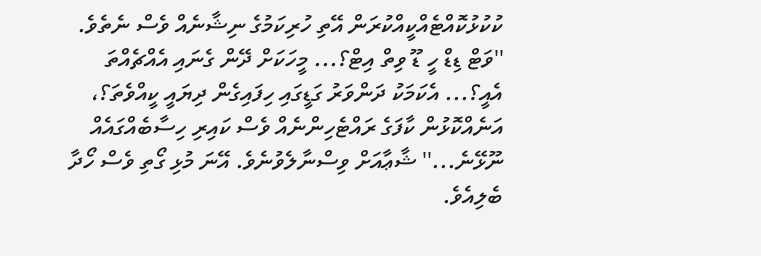ކުކުޅުކޮއްޓެއްކީއްކުރަން އޭތި ހުރިކަމުގެ ނިޝާނެއް ވެސް ނެތެވެ.
''ވަޓް ޑިޑް ހީ ޑޫ ވިތް އިޓް؟... މީހަކަށް ދޭން ގެނައި އެއްޗެއްތަ އެއީ؟... އެކަމަކު ދަންވަރު ގަޑީގައި ހިފައިގެން ދިޔައީ ކީއްވެތަ؟، އަނެއްކޮޅުން ކާފަގެ ރައްޓެހިންނެއް ވެސް ކައިރި ހިސާބެއްގައެއް ނޫޅޭނެ...'' ޝާޢާއަށް ވިސްނާލެވުނެވެ. އޭނަ މުޅި ގޯތި ވެސް ހޯދާ ބެލިއެވެ.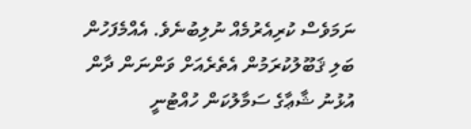ނަމަވެސް ކުރިއެރުމެއް ނުލިބުނެވެ. އެއްމެފަހުން ބަލި ޤަބޫލުކުރަމުން އެތެރެއަށް ވަންނަން ދާން އުޅުނު ޝާޢާގެ ސަމާލުކަން ހުއްޓުނީ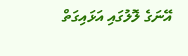އޭނަގެ ލޮލުގައި އަޅައިގަތް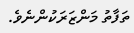ތަފާތު މަންޒަރަކުންނެވެ.